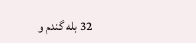32 بله گندم و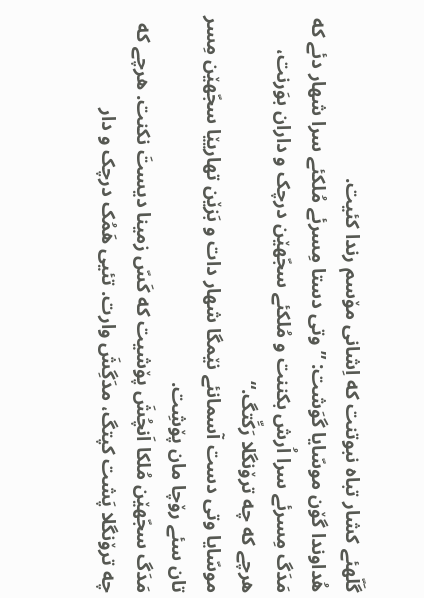گَلّهئے کشار تباه نبوتنت که اِشانی مۆسم رندا کئیت.
هُداوندا گۆن موسّایا گوَشت: ”وتی دستا مِسرئے مُلکئے سرا شهار دئے که مَدَگ مِسرئے سرا اُرش بکننت و مُلکئے سجّهێن درچک و داران بوَرنت، هرچے که چه ترۆنگلا رَکِّتگ.“
موسّایا وتی دست آسمانئے نێمگا شهار دات و بَزێن تهاریێا سجّهێن مِسر تان سئے رۆچا مان پۆشِت.
مَدَگ سجّهێن مُلکا اَنچُشَ پۆشیت که کَسّ زمینا دیستَ نکنت. هرچے که چه ترۆنگلا پَشت کپتگ، مدَگِشَ وارت. تئیی هَمُک درچک و دار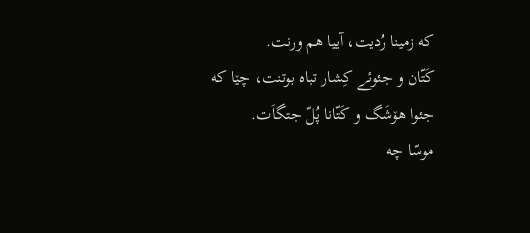که زمینا رُدیت، آییا هم ورنت.
کَتّان و جئوئے کِشار تباه بوتنت، چێا که جئوا هۆشَگ و کَتّانا پُلّ جتگاَت.
موسّا چه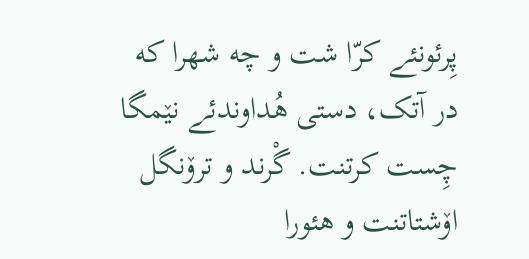پِرئونئے کرّا شت و چه شهرا که در آتک، دستی هُداوندئے نێمگا چِست کرتنت. گْرند و ترۆنگل اۆشتاتنت و هئورا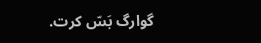گوارگ بَسّ کرت.